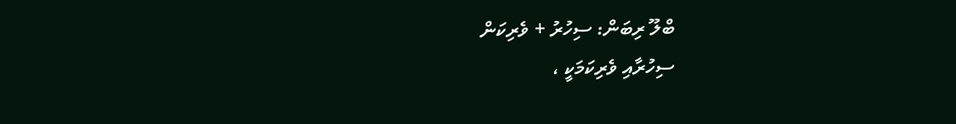ބްލޫ ރިބަން: ސިހުރު + ވެރިކަން
ސިހުރާއި ވެރިކަމަކީ ،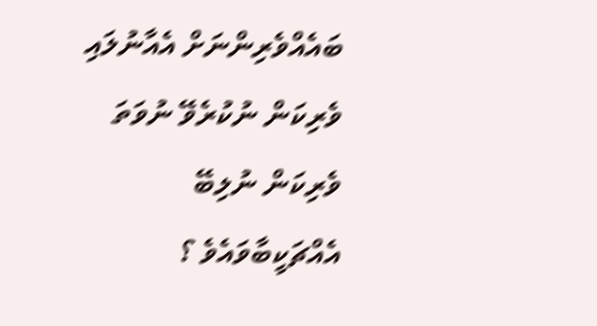ބައެއްވެރިންނަށް އެއާނުލައި ވެރިކަން ނުކުރެވޭ ނުވަތަ ވެރިކަން ނުލިބޭ އެއްޗަކީބާވައެވެ ؟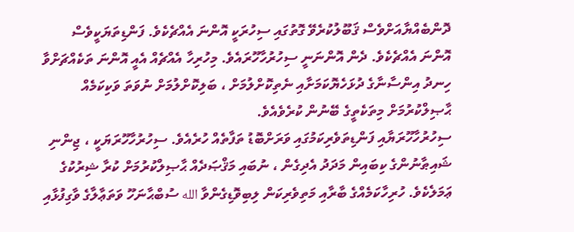ދޮންބެއްޔާއަށްވެސް ޤަބޫލުކުރެވޭ ގޮތުގައި ސިހުރަކީ އޮންނަ އެއްޗެކެވެ. ފަންޑިތަޔަކީވެސް އޮންނަ އެއްޗެކެވެ. ދެން އޮންނަނީ ސިހުރުހާހޫރައެވެ. މިހުރިހާ އެއްޗެއް އެއީ އޮންނަ ތަކެއްޗަށްވާ ހިނދު އިންސާނާގެ ދުޅަހެޔޮކަމަށާއި ނެތިކޮށްލުމަށް ، ބަލިކޮށްލުމަށް ނުވަތަ ވަކިކަމެއް ޙާޞިލްކުރުމަށް މިތަކެތީގެ ބޭނުން ކުރެވެއެވެ.
ސިހުރުހާހޫރަޔާއި ފަންޑިތަވެރިކަމުގައި ވަރަށްބޮޑު ތަފާތެއް ހުރެއެވެ. ސިހުރުހާހޫރަޔަކީ ، ޖިންނި ޝައިޠާނުންގެ ކިބައިން މަދަދު އެދިގެން ، ނުބައި މަޤްޞަދެއް ޙާޞިލްކުރުމަށް ކުރާ ޝިރުކުގެ ޢަމަލެކެވެ. ހުރިހާކަމެއްގެ ބާރާއި މަތިވެރިކަން ލިބިވޮޑިގެންވާ الله ސުބްޙާނަހޫ ވަތަޢާލާގެ ވާގިފުޅާއި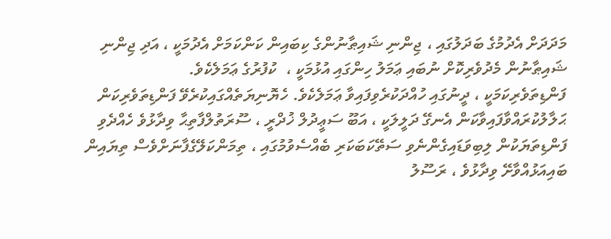މަދަދަށް އެދުމުގެ ބަދަލުގައި ، ޖިންނި ޝައިޠާނުންގެ ކިބައިން ކަންކަމަށް އެދުމަކީ ، އަދި ޖިންނި ޝައިޠާނުން މެދުވެރިކޮށް ނުބައި ޢަމަލު ހިންގައި އުޅުމަކީ ،  ކުފުރުގެ ޢަމަލެކެވެ.
ފަންޑިތަވެރިކަމަކީ ، ދީނުގައި ހުއްދަކުރެވިފައިވާ ޢަމަލެކެވެ. ހެޔޮނިޔަތެއްގައިކުރެވޭ ފަންޑިތަވެރިކަން ޙަލާލުކުރައްވާފައިވާކަން އެނގޭ ދަލީލަކީ ، އަބޫ ސަޢީދުލް ޚުދްރީ ، ސޫރަތުލްފާތިޙާ ވިދާޅުވެ ހެއްދެވި ފަންޑިތަޔަކުން ލިބިވަޑައިގެންނެވި ސަތޭކަބަކަރި ބެއްސެވުމުގައި ، ތިމަންކަލޭގެފާނަށްވެސް ތިޔައިން ބައިއަޅުއްވާށޭ ވިދާޅުވެ ، ރަސޫލު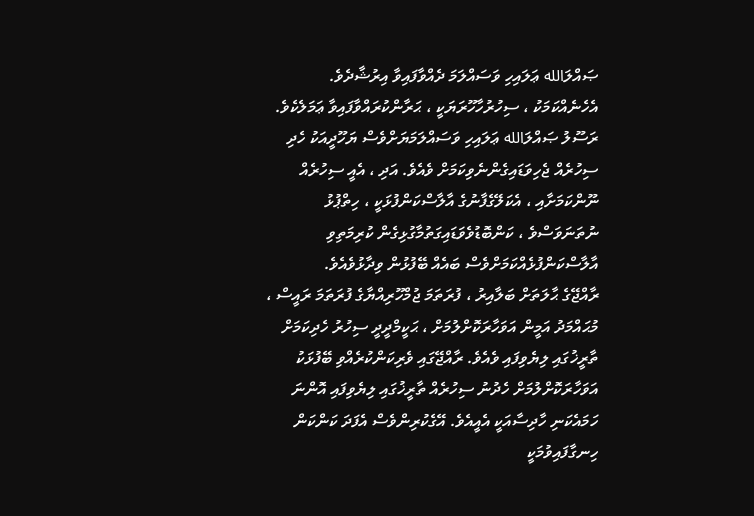ޞައްލަالله ޢަލައިހި ވަސައްލަމަ ދެއްވާފައިވާ އިރުޝާދެވެ. އެހެނެއްކަމަކު ، ސިހުރުހާހޫރަޔަކީ ، ޙަރާންކުރައްވާފައިވާ ޢަމަލެކެވެ.
ރަސޫލު ޞައްލަالله ޢަލައިހި ވަސައްލަމަޔަށްވެސް ޔަހޫދީއަކު ހެދި ސިހުރެއް ޖެހިވަޑައިގެންނެވިކަމަށް ވެއެވެ. އަދި ، އެއީ ސިހުރެއް ނޫންކަމަށާއި ، އެކަލޭގެފާނުގެ އާލާސްކަންފުޅަކީ ، ހިތްޕުޅު ނުތަނަވަސްވެ ، ކަންބޮޑުވެވަޑައިގަތުމާގުޅިގެން ކުރިމަތިވި އާލާސްކަންފުޅެއްކަމަށްވެސް ބައެއް ބޭފުޅުން ވިދާޅުވެއެވެ.
ރާއްޖޭގެ ޙާލަތަށް ބަލާއިރު ، ފުރަތަމަ ޖުމްހޫރިއްޔާގެ ފުރަތަމަ ރައީސް ، މުޙައްމަދު އަމީން އަވަހާރަކޮށްލުމަށް ، ޙަކީމްދީދީ ސިހުރު ހެދިކަމަށް ތާރީޚުގައި ލިޔެވިފައި ވެއެވެ. ރާއްޖޭގައި ވެރިކަންކުރެއްވި ބޭފުޅަކު އަވަހާރަކޮށްލުމަށް ހެދުނު ސިހުރެއް ތާރީޚުގައި ލިޔެވިފައި އޮންނަ ހަމައެކަނި ހާދިސާއަކީ އެއީއެވެ. އޭގެކުރިންވެސް އެފަދަ ކަންކަން ހިނގާފައިވުމަކީ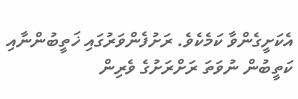އެކަށީގެންވާ ކަމެކެވެ. ރަށުފެންވަރުގައި ޚަތީބުންނާއި ކަތީބުން ނުވަތަ ރަށްރަށުގެ ވެރިން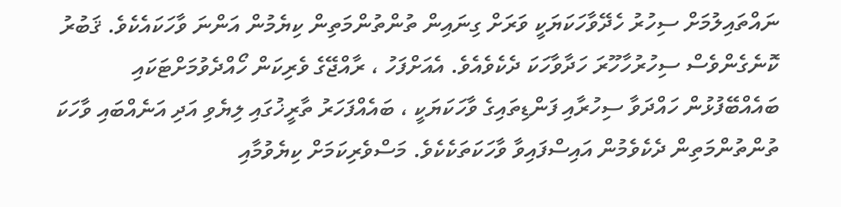ނައްތައިލުމަށް ސިހުރު ހެދޭވާހަކަޔަކީ ވަރަށް ގިނައިން ތުންތުންމަތިން ކިޔެމުން އަންނަ ވާހަކައެކެވެ. ޤަބުރު ކޮނެގެންވެސް ސިހުރުހާހޫރަ ހަދާވާހަކަ ދެކެވެއެވެ. އެއަށްފަހު ، ރާއްޖޭގެ ވެރިކަން ހޯއްދެވުމަށްޓަކައި ބައެއްބޭފުޅުން ހައްދަވާ ސިހުރާއި ފަންޑިތައިގެ ވާހަކަޔަކީ ، ބައެއްފަހަރު ތާރީޚުގައި ލިޔެވި އަދި އަނެއްބައި ވާހަކަ ތުންތުންމަތިން ދެކެވެމުން އައިސްފައިވާ ވާހަކަތަކެކެވެ. މަސްވެރިކަމަށް ކިޔެވުމާއި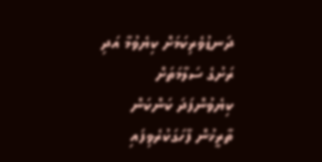ދަނޑުވެރިކަމަށް ކިޔެވުމާ އަދި ރަށުގެ ސަލާމަތަށް ކިޔެވުންފަދަ ކަންކަން ތާރީޚުން ފާހަގަކުރެވިފައި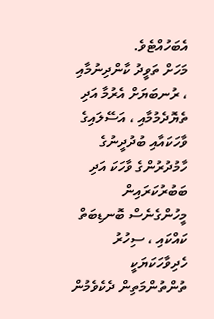އެބަހުއްޓެވެ.
މަހަށް ތަވީދު ކާންދިނުމާއި ، ރުނބަޔަށް އެރުމާ އަދި ތެޔޮދެމުމާއި ، އަސޭލައިގެ ވާހަކައާއި ބުދުދީނުގެ ހާމުދުރުންގެ ވާހަކަ އަދި ބަބުރުކަރައިން މީހުންގެނެސް ބޮނޑިބަތް ކައްކައި ، ސިހުރު ހެދިވާހަކަޔަކީ ތުންތުންމަތިން ދެކެވެމުން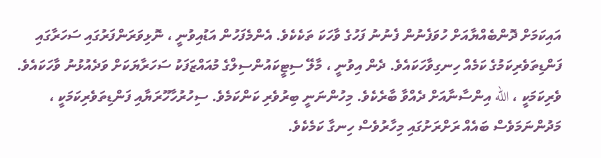އައިކަމަށް ދޮންބެއްޔާއަށް ހުވަފެނުން ފެނުނު ފަހުގެ ވާހަކަ ތަކެކެވެ. އެންމެފަހުން އަޑުއިވުނީ ، ނޮޅިވަރަންފަރުގައި ސަހަރާގައި ފަންޑިތަވެރިކަމުގެ ކަމެއް ހިނގިވާހަކައެވެ. ދެން އިވުނީ ، މާލޭ ސިޓީކައުންސިލްގެ މުއައްޒަފަކު ސަހަރާޔަކަށް ވަދެއުޅުނު ވާހަކައެވެ.
ވެރިކަމަކީ ، الله އިންސާނާއަށް ދެއްވާ ބާރެކެވެ. މިހުންނަނީ ބިރުވެރި ކަންކަމެވެ. ސިހުރުހާހޫރަޔާއި ފަންޑިތަވެރިކަމަކީ ، މަދުންނަމަވެސް ބައެއް ރަށްރަށުގައި މިހާރުވެސް ހިނގާ ކަމެކެވެ.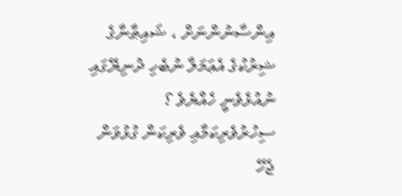އިންސާނުންނަށް ، ޝައިޠާނާގެ ޝިރުކުގެ އެޢަމަލާ ނުބެހި ދުނިޔޭގައި ނުއުޅެވެނީ ހެއްޔެވެ ؟ ސިހުރުވެރިކަމާއި ވެރިކަން ގުޅުވަން ޖެހޭ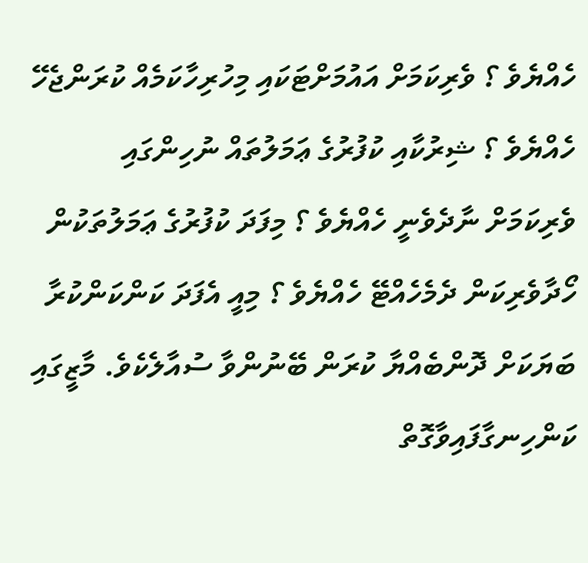ހެއްޔެވެ ؟ ވެރިކަމަށް އައުމަށްޓަކައި މިހުރިހާކަމެއް ކުރަންޖެހޭ ހެއްޔެވެ ؟ ޝިރުކާއި ކުފުރުގެ ޢަމަލުތައް ނުހިންގައި ވެރިކަމަށް ނާދެވެނީ ހެއްޔެވެ ؟ މިފަދަ ކުފުރުގެ ޢަމަލުތަކުން ހޯދާވެރިކަން ދެމެހެއްޓޭ ހެއްޔެވެ ؟ މިއީ އެފަދަ ކަންކަންކުރާ ބަޔަކަށް ދޮންބެއްޔާ ކުރަން ބޭނުންވާ ސުއާލެކެވެ. މާޒީގައި ކަންހިނގާފައިވާގޮތް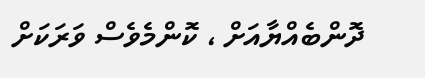ދޮންބެއްޔާއަށް ، ކޮންމެވެސް ވަރަކަށް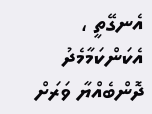އެނގޭތީ ، އެކަންކަމާމެދު ދޮންބެއްޔާ ވަރަށް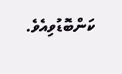ކަންބޮޑުވިއެވެ.